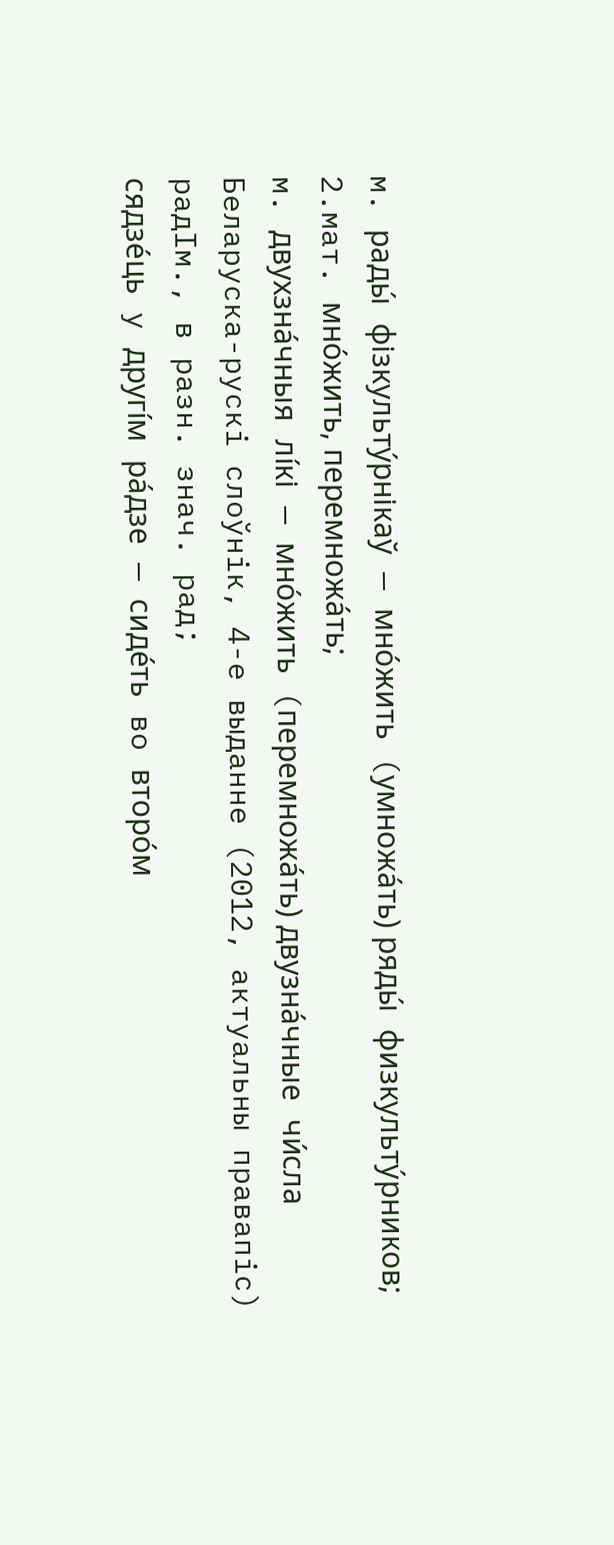м. рады́ фізкульту́рнікаў — мно́жить (умножа́ть) ряды́ физкульту́рников;
2.мат. мно́жить, перемножа́ть;
м. двухзна́чныя лі́кі — мно́жить (перемножа́ть) двузна́чные чи́сла
Беларуска-рускі слоўнік, 4-е выданне (2012, актуальны правапіс)
радIм., в разн. знач. рад;
сядзе́ць у другі́м ра́дзе — сиде́ть во второ́м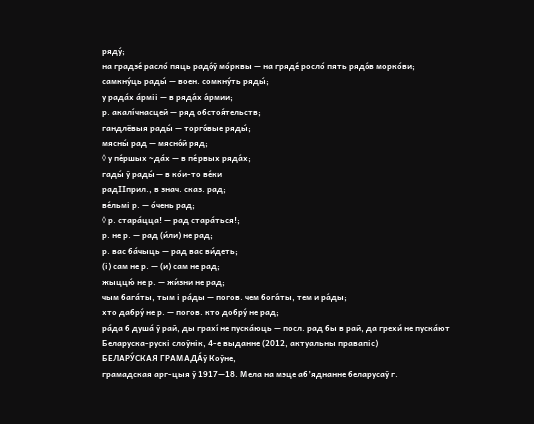ряду́;
на градзе́ расло́ пяць радо́ў мо́рквы — на гряде́ росло́ пять рядо́в морко́ви;
самкну́ць рады́ — воен. сомкну́ть ряды́;
у рада́х а́рміі — в ряда́х а́рмии;
р. акалі́чнасцей — ряд обстоя́тельств;
гандлёвыя рады́ — торго́вые ряды́;
мясны́ рад — мясно́й ряд;
◊ у пе́ршых ~да́х — в пе́рвых ряда́х;
гады́ ў рады́ — в ко́и-то ве́ки
радIIприл., в знач. сказ. рад;
ве́льмі р. — о́чень рад;
◊ р. стара́цца! — рад стара́ться!;
р. не р. — рад (и́ли) не рад;
р. вас ба́чыць — рад вас ви́деть;
(і) сам не р. — (и) сам не рад;
жыццю́ не р. — жи́зни не рад;
чым бага́ты, тым і ра́ды — погов. чем бога́ты, тем и ра́ды;
хто дабру́ не р. — погов. кто добру́ не рад;
ра́да б душа́ ў рай, ды грахі́ не пуска́юць — посл. рад бы в рай, да грехи́ не пуска́ют
Беларуска-рускі слоўнік, 4-е выданне (2012, актуальны правапіс)
БЕЛАРУ́СКАЯ ГРАМАДА́ў Коўне,
грамадская арг-цыя ў 1917—18. Мела на мэце аб’яднанне беларусаў г.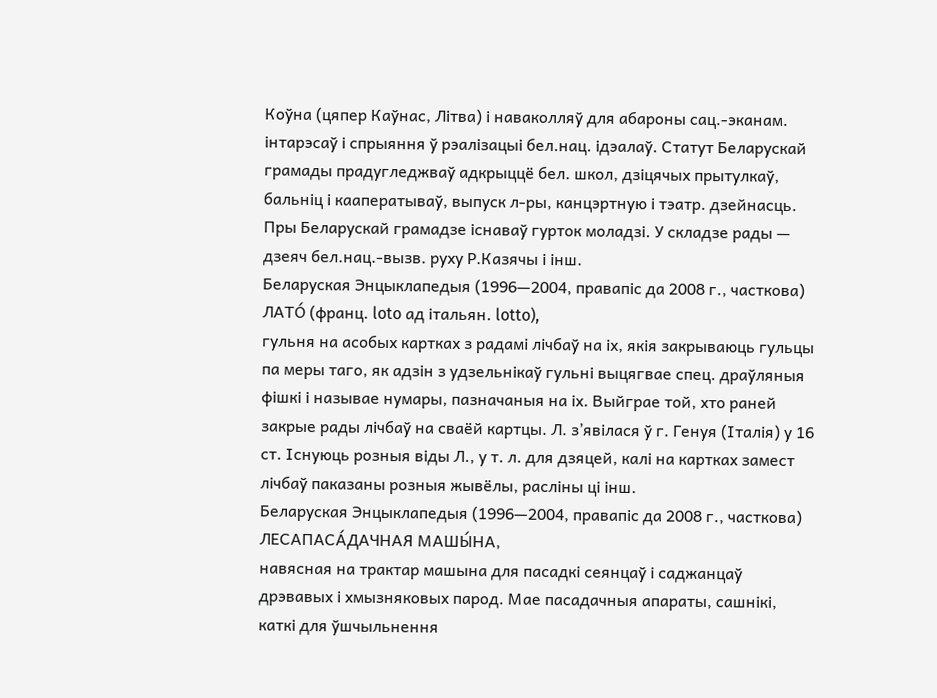Коўна (цяпер Каўнас, Літва) і наваколляў для абароны сац.-эканам. інтарэсаў і спрыяння ў рэалізацыі бел.нац. ідэалаў. Статут Беларускай грамады прадугледжваў адкрыццё бел. школ, дзіцячых прытулкаў, бальніц і кааператываў, выпуск л-ры, канцэртную і тэатр. дзейнасць. Пры Беларускай грамадзе існаваў гурток моладзі. У складзе рады — дзеяч бел.нац.-вызв. руху Р.Казячы і інш.
Беларуская Энцыклапедыя (1996—2004, правапіс да 2008 г., часткова)
ЛАТО́ (франц. loto ад італьян. lotto),
гульня на асобых картках з радамі лічбаў на іх, якія закрываюць гульцы па меры таго, як адзін з удзельнікаў гульні выцягвае спец. драўляныя фішкі і называе нумары, пазначаныя на іх. Выйграе той, хто раней закрые рады лічбаў на сваёй картцы. Л. з’явілася ў г. Генуя (Італія) у 16 ст. Існуюць розныя віды Л., у т. л. для дзяцей, калі на картках замест лічбаў паказаны розныя жывёлы, расліны ці інш.
Беларуская Энцыклапедыя (1996—2004, правапіс да 2008 г., часткова)
ЛЕСАПАСА́ДАЧНАЯ МАШЫ́НА,
навясная на трактар машына для пасадкі сеянцаў і саджанцаў дрэвавых і хмызняковых парод. Мае пасадачныя апараты, сашнікі, каткі для ўшчыльнення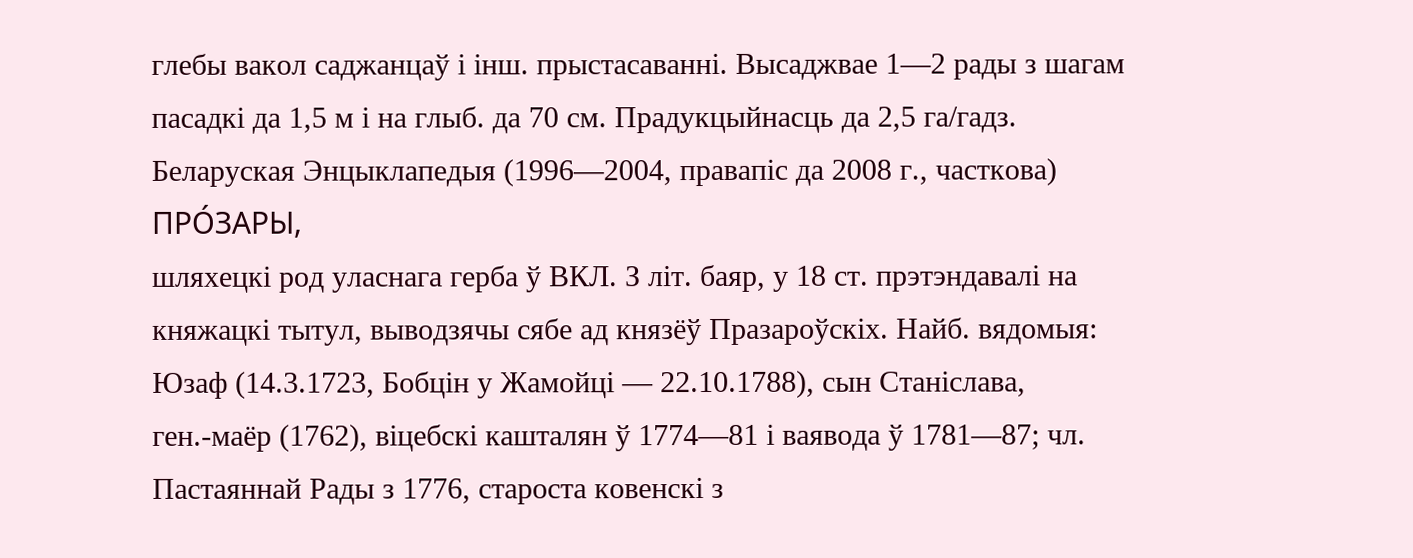глебы вакол саджанцаў і інш. прыстасаванні. Высаджвае 1—2 рады з шагам пасадкі да 1,5 м і на глыб. да 70 см. Прадукцыйнасць да 2,5 га/гадз.
Беларуская Энцыклапедыя (1996—2004, правапіс да 2008 г., часткова)
ПРО́ЗАРЫ,
шляхецкі род уласнага герба ў ВКЛ. З літ. баяр, у 18 ст. прэтэндавалі на княжацкі тытул, выводзячы сябе ад князёў Празароўскіх. Найб. вядомыя:
Юзаф (14.3.1723, Бобцін у Жамойці — 22.10.1788), сын Станіслава, ген.-маёр (1762), віцебскі кашталян ў 1774—81 і ваявода ў 1781—87; чл. Пастаяннай Рады з 1776, староста ковенскі з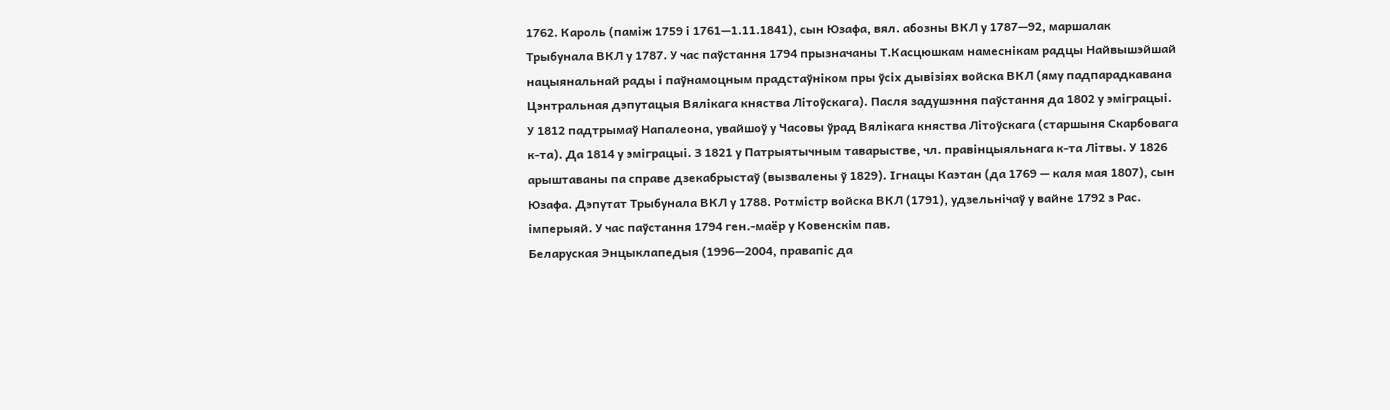1762. Кароль (паміж 1759 і 1761—1.11.1841), сын Юзафа, вял. абозны ВКЛ у 1787—92, маршалак Трыбунала ВКЛ у 1787. У час паўстання 1794 прызначаны Т.Касцюшкам намеснікам радцы Найвышэйшай нацыянальнай рады і паўнамоцным прадстаўніком пры ўсіх дывізіях войска ВКЛ (яму падпарадкавана Цэнтральная дэпутацыя Вялікага княства Літоўскага). Пасля задушэння паўстання да 1802 у эміграцыі. У 1812 падтрымаў Напалеона, увайшоў у Часовы ўрад Вялікага княства Літоўскага (старшыня Скарбовага к-та). Да 1814 у эміграцыі. З 1821 у Патрыятычным таварыстве, чл. правінцыяльнага к-та Літвы. У 1826 арыштаваны па справе дзекабрыстаў (вызвалены ў 1829). Ігнацы Каэтан (да 1769 — каля мая 1807), сын Юзафа. Дэпутат Трыбунала ВКЛ у 1788. Ротмістр войска ВКЛ (1791), удзельнічаў у вайне 1792 з Рас. імперыяй. У час паўстання 1794 ген.-маёр у Ковенскім пав.
Беларуская Энцыклапедыя (1996—2004, правапіс да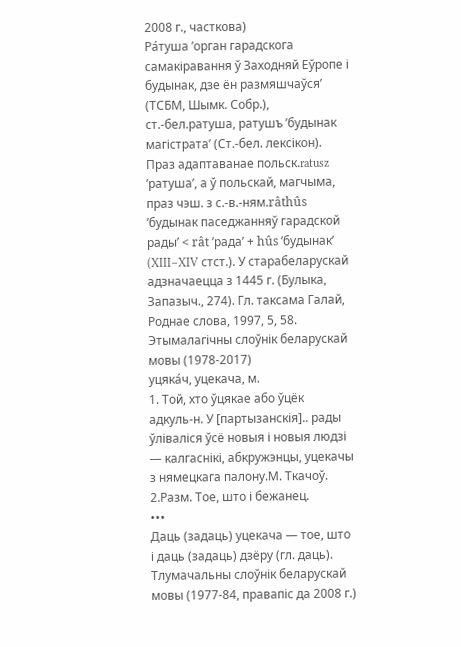2008 г., часткова)
Ра́туша ’орган гарадскога самакіравання ў Заходняй Еўропе і будынак, дзе ён размяшчаўся’ (ТСБМ, Шымк. Собр.), ст.-бел.ратуша, ратушъ ’будынак магістрата’ (Ст.-бел. лексікон). Праз адаптаванае польск.ratusz ’ратуша’, а ў польскай, магчыма, праз чэш. з с.-в.-ням.râthûs ’будынак паседжанняў гарадской рады’ < rât ’рада’ + hûs ’будынак’ (XIII–XIV стст.). У старабеларускай адзначаецца з 1445 г. (Булыка, Запазыч., 274). Гл. таксама Галай, Роднае слова, 1997, 5, 58.
Этымалагічны слоўнік беларускай мовы (1978-2017)
уцяка́ч, уцекача, м.
1. Той, хто ўцякае або ўцёк адкуль‑н. У [партызанскія].. рады ўліваліся ўсё новыя і новыя людзі — калгаснікі, абкружэнцы, уцекачы з нямецкага палону.М. Ткачоў.
2.Разм. Тое, што і бежанец.
•••
Даць (задаць) уцекача — тое, што і даць (задаць) дзёру (гл. даць).
Тлумачальны слоўнік беларускай мовы (1977-84, правапіс да 2008 г.)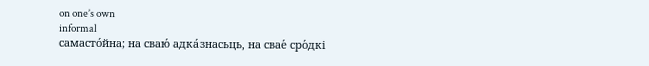on one’s own
informal
самасто́йна; на сваю́ адка́знасьць, на свае́ сро́дкі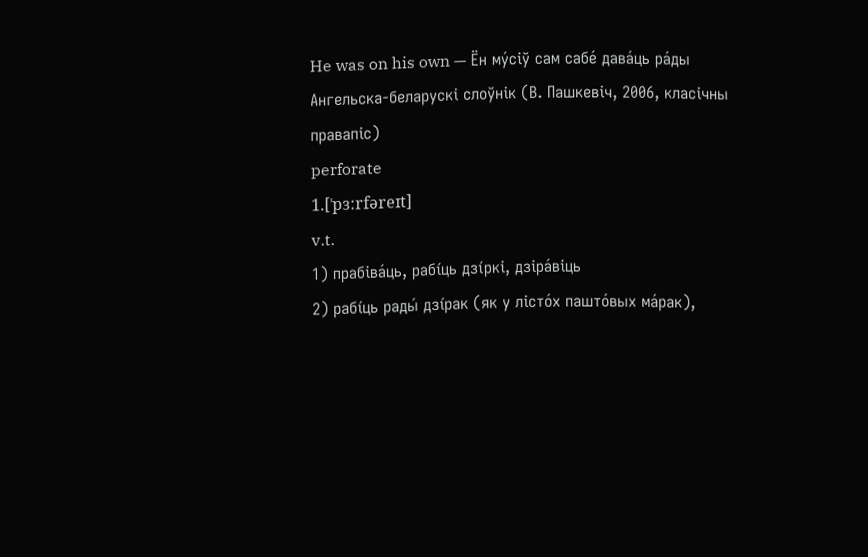He was on his own — Ён му́сіў сам сабе́ дава́ць ра́ды
Ангельска-беларускі слоўнік (В. Пашкевіч, 2006, класічны правапіс)
perforate
1.[ˈpɜ:rfəreɪt]
v.t.
1) прабіва́ць, рабі́ць дзі́ркі, дзіра́віць
2) рабі́ць рады́ дзі́рак (як у лісто́х пашто́вых ма́рак),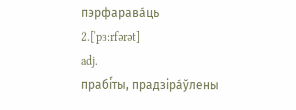пэрфарава́ць
2.[ˈpɜ:rfərət]
adj.
прабі́ты, прадзіра́ўлены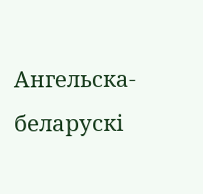Ангельска-беларускі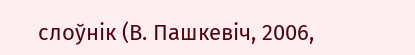слоўнік (В. Пашкевіч, 2006,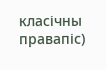класічны правапіс)